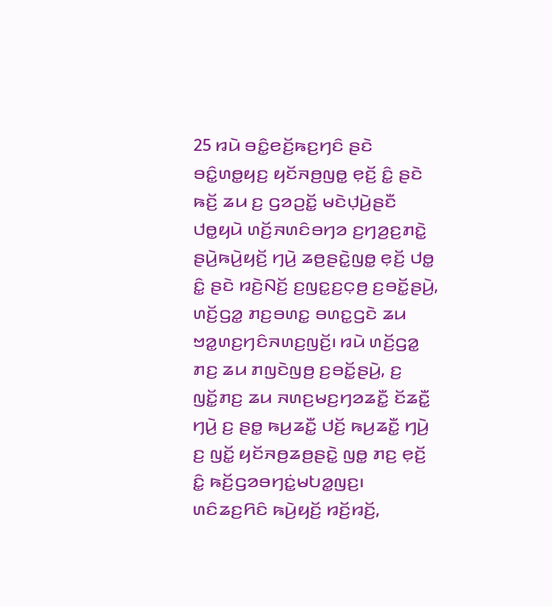25 ꤙꤣꤧ ꤋꤢꤨ꤭ꤕꤢꤩ꤬ꤒꤢ꤬ꤚꤢꤨ ꤔꤢꤧ ꤋꤢꤨ꤭ꤛꤥ꤭ꤟꤢ꤬ ꤟꤢꤩꤏꤥ꤬ꤜꤥ꤭ ꤕ꤫ꤢꤩ꤬ ꤢꤨ꤭ ꤔꤢꤧ ꤒꤢꤩ꤬ ꤘꤣ ꤢ꤬ ꤞꤤꤑꤢꤩ꤭ ꤗꤢꤧꤓ꤫ꤣꤧ꤬ꤔꤢꤪ ꤓꤥ꤭ꤟꤣꤧ ꤛꤢꤩ꤬ꤏꤛꤢꤨꤋꤚꤤ ꤢ꤬ꤚꤤ꤬ꤢ꤬ꤊꤢꤧ꤭ ꤔꤣꤧ꤬ꤒꤣꤧ꤬ꤟꤢꤩ꤬ ꤚꤣꤧ꤬ ꤘꤥ꤬ꤔꤢꤧ꤭ꤜꤥ꤭ ꤕ꤫ꤢꤩ꤬ ꤓꤥ꤭ ꤢꤨ꤭ ꤔꤢꤧ ꤙꤢꤧ꤬ꤡꤢꤩ꤬ ꤢ꤬ꤜꤢ꤭ꤢ꤬ꤍ꤫ꤥ꤬ ꤢ꤬ꤋꤢꤩ꤭ꤔꤣꤧ꤬, ꤛꤢꤩ꤬ꤞꤤ꤭ ꤊꤢ꤬ꤋꤛꤢ꤭ ꤋꤛꤢ꤭ꤞꤢꤧ ꤘꤣ ꤠꤤ꤭ꤛꤢ꤬ꤚꤢꤨꤏꤛꤢ꤬ꤜꤢꤩ꤬꤯ ꤙꤣꤧ ꤛꤢꤩ꤬ꤞꤤ꤭ ꤊꤢ꤬ ꤘꤣ ꤊꤜꤢꤧꤜꤥ꤬ ꤢ꤬ꤋꤢꤩ꤭ꤔꤣꤧ꤬, ꤢ꤬ ꤜꤢꤩ꤭ꤊꤢ꤬ ꤘꤣ ꤏꤛꤢ꤬ꤗꤢ꤬ꤚꤤꤘꤢꤪ꤭ ꤢꤩꤘꤢꤪ꤭ ꤚꤣꤧ꤬ ꤢ꤬ ꤔꤥ꤭ ꤒꤣ꤬ꤘꤢꤪ꤭ ꤓꤢꤩ꤬ ꤒꤣ꤬ꤘꤢꤪ꤭ ꤚꤣꤧ꤬ ꤢ꤬ ꤜꤢꤩ꤭ ꤟꤢꤩꤏꤥ꤬ꤘꤥ꤬ꤔꤢꤧ꤭ ꤜꤥ꤭ ꤊꤢ꤬ ꤕ꤫ꤢꤩ꤬ ꤢꤨ꤭ ꤒꤢꤩ꤬ꤞꤤꤋꤚꤢꤦ꤭ꤗꤝꤤ꤭ꤜꤢ꤬꤯
ꤛꤢꤨꤘꤢ꤬ꤖꤢꤨ ꤒꤣꤧ꤬ꤟꤢꤩ꤬ ꤙꤢꤩ꤬ꤙꤢꤩ꤬,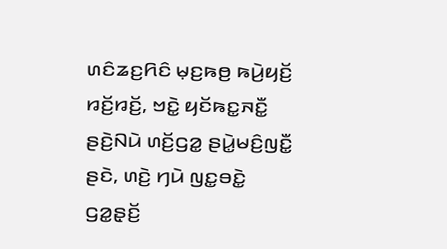ꤛꤢꤨꤘꤢ꤬ꤖꤢꤨ ꤗ꤫ꤢ꤬ꤒꤥ꤬ ꤒꤣꤧ꤬ꤟꤢꤩ꤬ ꤙꤢꤩ꤬ꤙꤢꤩ꤬, ꤠꤢꤧ꤭ ꤟꤢꤩꤒꤢ꤭ꤏꤢꤪ꤭ ꤔꤢꤧ꤬ꤡꤣꤧ ꤛꤢꤩ꤬ꤞꤤ꤭ ꤔꤣꤧ꤭ꤗꤢꤨ꤬ꤜꤢꤪ꤭ ꤔꤢꤧ, ꤛꤢꤧ꤬ ꤚꤣꤧ ꤜꤢ꤭ꤋꤢꤧ꤭ ꤞꤤ꤭ꤔ꤫ꤢꤩ꤬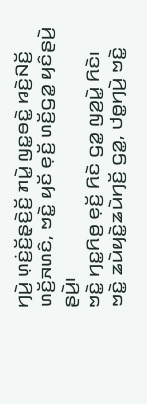ꤚꤣꤧ꤬ ꤛ꤫ꤢꤦ꤬ꤢꤩ꤬ꤔ꤫ꤢꤧ꤬ꤢꤩ꤬ ꤊꤣꤧ꤭ ꤜꤢ꤭ꤋꤢꤧ꤭ ꤙꤢꤧ꤬ꤡꤢꤩ꤬ ꤛꤢꤩ꤬ꤏꤛꤢꤨ, ꤠꤢꤧ꤭ ꤟꤢꤩ ꤕ꤫ꤢꤩ꤬ ꤛꤢꤩ꤬ꤞꤤ꤭ ꤟꤢꤨꤔꤣꤧ꤬ ꤔꤣꤧ꤬꤯
ꤠꤢꤧ꤭ ꤚꤢ꤭ꤖꤥ꤬ ꤕ꤫ꤢꤩ꤬ ꤖꤢꤧ ꤞꤤ꤭ ꤜꤤ꤬ꤣꤧ꤭ ꤖꤢꤧ꤯ ꤠꤢꤧ꤭ ꤘꤣꤧꤟꤢꤧ꤭ꤘꤣꤧꤚꤢꤩ꤬ ꤞꤤ꤭, ꤓꤥ꤭ꤚꤣꤧ꤬ ꤠꤢꤧ꤭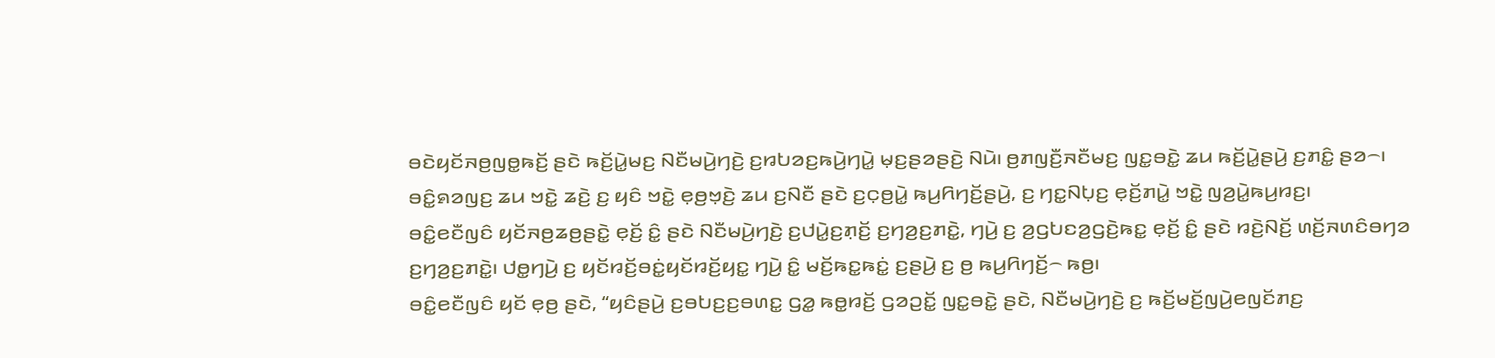ꤋꤢꤧꤟꤢꤩꤏꤥ꤬ꤜꤥ꤭ꤒꤢꤩ꤬ ꤔꤢꤧ ꤒꤢꤩ꤬ꤣꤧ꤭ꤗꤢ꤬ ꤡꤢꤪꤗꤣꤧ꤬ꤚꤢꤧ꤬ ꤢ꤬ꤙꤝꤤꤢ꤬ꤒꤣꤧ꤬ꤚꤣꤧ꤭ ꤗ꤫ꤢ꤬ꤔꤤꤔꤢꤧ꤬ ꤡꤣꤧ꤯ ꤥ꤬ꤊꤜꤢꤪ꤬ꤏꤢꤪꤗꤢ꤬ ꤜꤢ꤭ꤋꤢꤧ꤭ ꤘꤣ ꤒꤢꤩ꤬ꤣꤧ꤭ꤔꤣꤧ꤬ ꤢ꤬ꤊꤢꤨ꤭ ꤔꤤ꤮꤯ ꤋꤢꤨ꤭ꤎꤤꤜꤢ꤬ ꤘꤣ ꤠꤢꤧ꤭ ꤘꤢꤧ꤬ ꤢ꤬ ꤟꤢꤨ ꤠꤢꤧ꤭ ꤕ꤫ꤥ꤬ꤠ꤫ꤢꤧ꤬ ꤘꤣ ꤢ꤬ꤡꤢꤪ ꤔꤢꤧ ꤢ꤬ꤍ꤫ꤥ꤬ꤣꤧ꤭ ꤒꤣ꤬ꤖꤚꤢꤩ꤬ꤔꤣꤧ꤬, ꤢ꤬ ꤚꤢ꤭ꤡꤝ꤫ꤢ꤬ ꤕ꤫ꤢꤩ꤬ꤊꤣꤧ꤭ ꤠꤢꤧ꤭ ꤜꤤ꤬ꤣꤧ꤭ꤒꤣ꤬ꤙꤢ꤬꤯
ꤋꤢꤨ꤭ꤕꤢꤪꤜꤢꤨ ꤟꤢꤩꤏꤥ꤬ꤘꤥ꤬ꤔꤢꤧ꤭ ꤕ꤫ꤢꤩ꤬ ꤢꤨ꤭ ꤔꤢꤧ ꤡꤢꤪꤗꤣꤧ꤬ꤚꤢꤧ꤬ ꤢ꤬ꤓꤣꤧ꤭ꤢ꤬ꤊ꤫ꤢꤩ꤬ ꤢ꤬ꤚꤤ꤬ꤢ꤬ꤊꤢꤧ꤭, ꤚꤣꤧ꤬ ꤢ꤬ ꤤ꤬ꤞꤝꤢꤤ꤬ꤞꤢꤧ꤬ꤒꤢ꤭ ꤕ꤫ꤢꤩ꤬ ꤢꤨ꤭ ꤔꤢꤧ ꤙꤢꤧ꤬ꤡꤢꤩ꤬ ꤛꤢꤩ꤬ꤏꤛꤢꤨꤋꤚꤤ ꤢ꤬ꤚꤤ꤬ꤢ꤬ꤊꤢꤧ꤭꤯ ꤓꤥ꤭ꤚꤣꤧ꤬ ꤢ꤬ ꤟꤢꤩꤙꤢꤩ꤬ꤋꤢꤦ꤭ꤟꤢꤩꤙꤢꤩ꤬ꤟꤢ꤭ ꤚꤣꤧ꤬ ꤢꤨ꤭ ꤗꤢꤩ꤬ꤒꤢ꤭ꤒꤢꤦ꤭ ꤢ꤬ꤔꤣꤧ꤬ ꤢ꤬ ꤥ꤬ ꤒꤣ꤬ꤖꤚꤢꤩ꤬꤮ ꤒꤥ꤬꤯
ꤋꤢꤨ꤭ꤕꤢꤪꤜꤢꤨ ꤟꤢꤩ ꤕ꤫ꤥ꤬ ꤔꤢꤧ, “ꤟꤢꤨꤔꤣꤧ꤬ ꤢ꤬ꤋꤝꤢ꤬ꤢ꤬ꤋꤛꤢ꤭ ꤞꤤ꤭ ꤒꤥ꤭ꤙꤢꤩ꤬ ꤞꤤꤑꤢꤩ꤭ ꤜꤢ꤭ꤋꤢꤧ꤭ ꤔꤢꤧ, ꤡꤢꤪꤗꤣꤧ꤬ꤚꤢꤧ꤬ ꤢ꤬ ꤒꤢꤩ꤬ꤗꤢꤩ꤬ꤜꤣꤧ꤬ꤕꤜꤢꤩꤊꤢ꤬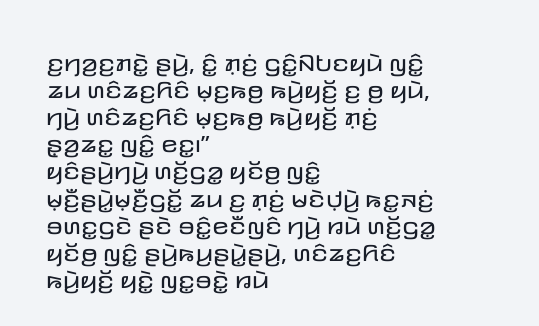ꤢ꤬ꤚꤤ꤬ꤢ꤬ꤊꤢꤧ꤭ ꤔꤣꤧ꤬, ꤢꤨ꤭ ꤊ꤫ꤢꤦ꤬ ꤞꤢꤨ꤭ꤡꤝꤢꤟꤣꤧ ꤜꤢꤨ꤭ ꤘꤣ ꤛꤢꤨꤘꤢ꤬ꤖꤢꤨ ꤗ꤫ꤢ꤬ꤒꤥ꤬ ꤒꤣꤧ꤬ꤟꤢꤩ꤬ ꤢ꤬ ꤥ꤬ ꤟꤣꤧ, ꤚꤣꤧ꤬ ꤛꤢꤨꤘꤢ꤬ꤖꤢꤨ ꤗ꤫ꤢ꤬ꤒꤥ꤬ ꤒꤣꤧ꤬ꤟꤢꤩ꤬ ꤊ꤫ꤢꤦ꤬ ꤔ꤫ꤤ꤬ꤘꤢ꤭ ꤜꤢꤨ꤭ ꤕꤢ꤭꤯”
ꤟꤢꤨꤔꤣꤧ꤬ꤚꤣꤧ꤬ ꤛꤢꤩ꤬ꤞꤤ꤭ ꤟꤢꤩꤥ꤬ ꤜꤢꤨ꤭ ꤗ꤫ꤢꤪ꤬ꤔꤣꤧ꤭ꤗ꤫ꤢꤪ꤬ꤞꤢꤩ꤭ ꤘꤣ ꤢ꤬ ꤊ꤫ꤢꤦ꤬ ꤗꤢꤧꤓ꤫ꤣꤧ꤬ ꤒꤢ꤭ꤏꤢꤦ꤬ ꤋꤛꤢ꤭ꤞꤢꤧ ꤔꤢꤧ ꤋꤢꤨ꤭ꤕꤢꤪꤜꤢꤨ ꤚꤣꤧ꤬ ꤙꤣꤧ ꤛꤢꤩ꤬ꤞꤤ꤭ ꤟꤢꤩꤥ꤬ ꤜꤢꤨ꤭ ꤔꤣꤧ꤬ꤒꤣ꤬ꤔꤣꤧ꤭ꤔꤣꤧ꤬, ꤛꤢꤨꤘꤢ꤬ꤖꤢꤨ ꤒꤣꤧ꤬ꤟꤢꤩ꤬ ꤟꤢꤧ꤭ ꤜꤢ꤭ꤋꤢꤧ꤭ ꤙꤣꤧ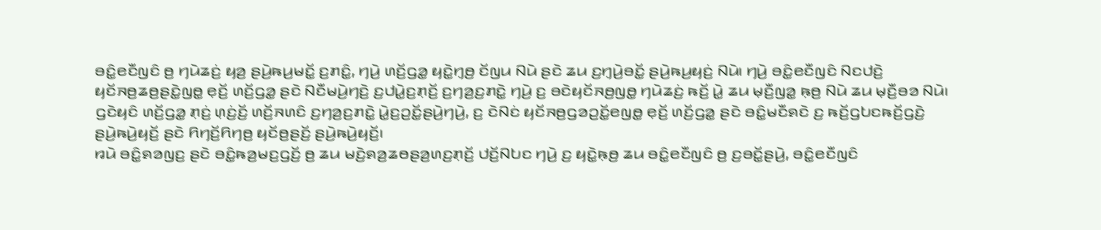ꤋꤢꤨ꤭ꤕꤢꤪꤜꤢꤨ ꤥ꤬ ꤚꤣꤧꤘꤢꤦ꤬ ꤟꤤ꤬ ꤔꤣꤧ꤬ꤒꤣ꤬ꤗꤢꤩ꤭ ꤢ꤬ꤊꤢꤨ꤭, ꤚꤣꤧ꤬ ꤛꤢꤩ꤬ꤞꤤ꤭ ꤟꤢꤧ꤭ꤚ꤫ꤥ꤬ ꤢꤩꤜꤣ ꤡꤣꤧ ꤔꤢꤧ ꤘꤣ ꤢ꤬ꤚ꤫ꤣꤧ꤬ꤋꤢꤩ꤭ ꤔꤣꤧ꤬ꤒꤣ꤬ꤟꤢꤦ꤬ ꤡꤣꤧ꤯ ꤚꤣꤧ꤬ ꤋꤢꤨ꤭ꤕꤢꤪꤜꤢꤨ ꤡꤢꤓꤢꤧ꤬ ꤟꤢꤩꤏꤥ꤬ꤘꤥ꤬ꤔꤢꤧ꤭ꤜꤥ꤭ ꤕ꤫ꤢꤩ꤬ ꤛꤢꤩ꤬ꤞꤤ꤭ ꤔꤢꤧ ꤡꤢꤪꤗꤣꤧ꤬ꤚꤢꤧ꤬ ꤢ꤬ꤓꤣꤧ꤭ꤢ꤬ꤊ꤫ꤢꤩ꤬ ꤢ꤬ꤚꤤ꤬ꤢ꤬ꤊꤢꤧ꤭ ꤚꤣꤧ꤬ ꤢ꤬ ꤋꤢꤧꤟꤢꤩꤏꤥ꤬ꤜꤥ꤭ ꤚꤣꤧꤘꤢꤦ꤬ ꤒꤢꤩ꤬ ꤣꤧ꤭ ꤘꤣ ꤗ꤫ꤢꤪ꤬ꤜꤤ꤭ ꤒ꤫ꤥ꤬ ꤡꤣꤧ ꤘꤣ ꤗ꤫ꤢꤪ꤬ꤋꤤ ꤡꤣꤧ꤯ ꤞꤢꤧꤟꤢꤨ ꤛꤢꤩ꤬ꤞꤤ꤭ ꤊ꤫ꤢꤦ꤬ ꤛ꤫ꤢꤦ꤬ꤢꤩ꤬ ꤛꤢꤩ꤬ꤏꤛꤢꤨ ꤢ꤬ꤚꤤ꤬ꤢ꤬ꤊꤢꤧ꤭ ꤣꤧ꤭ꤢ꤬ꤑꤢꤩ꤭ꤔꤣꤧ꤬ꤚꤣꤧ꤬, ꤢ꤬ ꤢꤧꤡꤢꤦ ꤟꤢꤩꤏꤥ꤬ꤞꤤꤑꤢꤩ꤭ꤕꤜꤥ꤭ ꤕ꤫ꤢꤩ꤬ ꤛꤢꤩ꤬ꤞꤤ꤭ ꤔꤢꤧ ꤋꤢꤨ꤭ꤗꤢꤪꤎꤢꤧ ꤢ꤬ ꤒꤢꤩ꤬ꤞꤝꤢꤒꤢꤩ꤬ꤞꤢꤧ꤬ ꤔꤣꤧ꤬ꤒꤣꤧ꤬ꤟꤢꤩ꤬ ꤔꤢꤧ ꤖꤚꤢꤩ꤬ꤖꤚꤥ꤬ ꤟꤢꤩꤥ꤬ꤔꤢꤩ꤬ ꤔꤣꤧ꤬ꤒꤣꤧ꤬ꤟꤢꤩ꤬꤯
ꤙꤣꤧ ꤋꤢꤨ꤭ꤎꤤꤜꤢ꤬ ꤔꤢꤧ ꤋꤢꤨ꤭ꤒꤤ꤬ꤗꤢ꤬ꤞꤢꤩ꤬ ꤥ꤬ ꤘꤣ ꤗꤢꤧ꤬ꤎꤤ꤬ꤘꤥꤔꤤ꤬ꤛꤢ꤬ꤊ꤫ꤢꤩ꤬ ꤓꤢꤩ꤬ꤡꤝꤢ ꤚꤣꤧ꤬ ꤢ꤬ ꤟꤢꤧ꤭ꤒ꤫ꤥ꤬ ꤘꤣ ꤋꤢꤨ꤭ꤕꤢꤪꤜꤢꤨ ꤥ꤬ ꤢ꤬ꤋꤢꤩ꤭ꤔꤣꤧ꤬, ꤋꤢꤨ꤭ꤕꤢꤪꤜꤢꤨ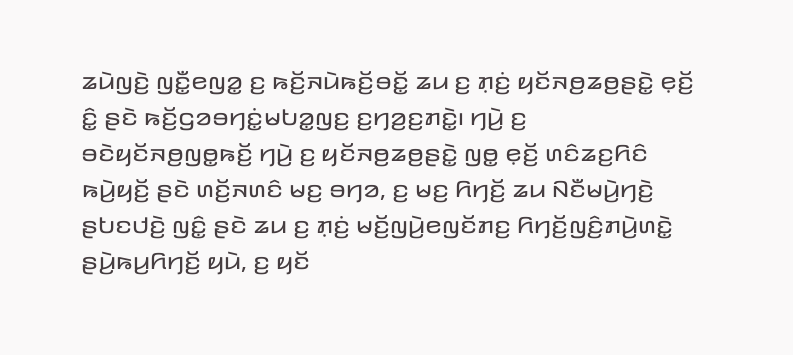ꤘꤣꤧꤜꤢꤧ꤬ ꤜꤢꤪ꤭ꤕꤜꤤ꤭ ꤢ꤬ ꤒꤢꤩ꤬ꤏꤣꤧꤒꤢꤩ꤬ꤋꤢꤩ꤭ ꤘꤣ ꤢ꤬ ꤊ꤫ꤢꤦ꤬ ꤟꤢꤩꤏꤥ꤬ꤘꤥ꤬ꤔꤢꤧ꤭ ꤕ꤫ꤢꤩ꤬ ꤢꤨ꤭ ꤔꤢꤧ ꤒꤢꤩ꤬ꤞꤤꤋꤚꤢꤦ꤭ꤗꤝꤤ꤭ꤜꤢ꤬ ꤢ꤬ꤚꤤ꤬ꤢ꤬ꤊꤢꤧ꤭꤯ ꤚꤣꤧ꤬ ꤢ꤬ ꤋꤢꤧꤟꤢꤩꤏꤥ꤬ꤜꤥ꤭ꤒꤢꤩ꤬ ꤚꤣꤧ꤬ ꤢ꤬ ꤟꤢꤩꤏꤥ꤬ꤘꤥ꤬ꤔꤢꤧ꤭ ꤜꤥ꤭ ꤕ꤫ꤢꤩ꤬ ꤛꤢꤨꤘꤢ꤬ꤖꤢꤨ ꤒꤣꤧ꤬ꤟꤢꤩ꤬ ꤔꤢꤧ ꤛꤢꤩ꤬ꤏꤛꤢꤨ ꤗꤢ꤬ ꤋꤚꤤ, ꤢ꤬ ꤗꤢ꤬ ꤖꤚꤢꤩ꤬ ꤘꤣ ꤡꤢꤪꤗꤣꤧ꤬ꤚꤢꤧ꤬ ꤔꤝꤢꤓꤢꤧ꤬ ꤜꤢꤨ꤭ ꤔꤢꤧ ꤘꤣ ꤢ꤬ ꤊ꤫ꤢꤦ꤬ ꤗꤢꤩ꤬ꤜꤣꤧ꤬ꤕꤜꤢꤩꤊꤢ꤬ ꤖꤚꤢꤩ꤬ꤜꤢꤨ꤬ꤊꤣꤧ꤬ꤛꤢꤧ꤭ ꤔꤣꤧ꤬ꤒꤣ꤬ꤖꤚꤢꤩ꤬ ꤟꤣꤧ, ꤢ꤬ ꤟꤢꤩ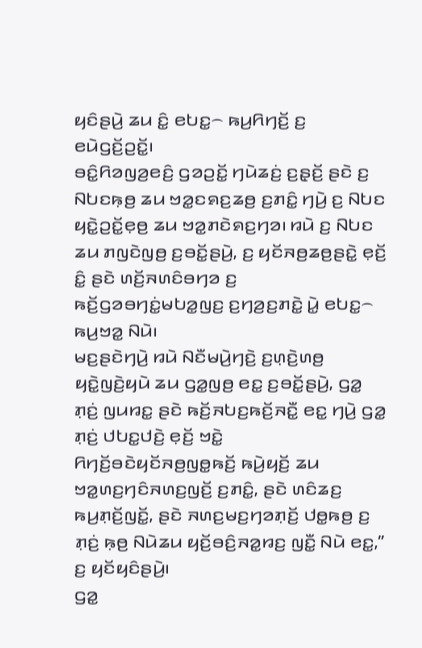ꤟꤢꤨꤔꤣꤧ꤬ ꤘꤣ ꤢꤨ꤭ ꤕꤝꤢ꤭꤮ ꤒꤣ꤬ꤖꤚꤢꤩ꤬ ꤢ꤬ ꤕꤣꤧꤞꤢꤩ꤬ꤑꤢꤩ꤭꤯
ꤋꤢꤨ꤭ꤖꤤꤜꤤ꤬ꤕꤢꤨ꤬ ꤞꤤꤑꤢꤩ꤭ ꤚꤣꤧꤘꤢꤦ꤬ ꤢ꤬ꤔ꤫ꤢꤩ꤬ ꤔꤢꤧ ꤢ꤬ ꤡꤝꤢꤒ꤫ꤥ꤬ ꤘꤣ ꤠꤤ꤭ꤢꤎꤢ꤬ꤘꤥ꤬ ꤢ꤬ꤊꤢꤨ꤭ ꤚꤣꤧ꤬ ꤢ꤬ ꤡꤝꤢ ꤟꤢꤧ꤭ꤑꤢꤩ꤭ꤕ꤫ꤥ꤬ ꤘꤣ ꤠꤤ꤭ꤊꤢꤧꤎꤢ꤬ꤚꤤ꤯ ꤙꤣꤧ ꤢ꤬ ꤡꤝꤢ ꤘꤣ ꤊꤜꤢꤧꤜꤥ꤬ ꤢ꤬ꤋꤢꤩ꤭ꤔꤣꤧ꤬, ꤢ꤬ ꤟꤢꤩꤏꤥ꤬ꤘꤥ꤬ꤔꤢꤧ꤭ ꤕ꤫ꤢꤩ꤬ ꤢꤨ꤭ ꤔꤢꤧ ꤛꤢꤩ꤬ꤏꤛꤢꤨꤋꤚꤤ ꤢ꤬ ꤒꤢꤩ꤬ꤞꤤꤋꤚꤢꤦ꤭ꤗꤝꤤ꤭ꤜꤢ꤬ ꤢ꤬ꤚꤤ꤬ꤢ꤬ꤊꤢꤧ꤭ ꤣꤧ꤭ ꤕꤝꤢ꤭꤮ ꤒꤣ꤬ꤠꤤ꤭ ꤡꤣꤧ꤯
ꤗꤢ꤬ꤔꤢꤧꤚꤣꤧ꤬ ꤙꤣꤧ ꤡꤢꤪꤗꤣꤧ꤬ꤚꤢꤧ꤬ ꤢ꤬ꤛ꤫ꤢꤧ꤬ꤛꤥ꤬ ꤟꤢꤧ꤭ꤜꤢꤧ꤬ꤟꤣꤧ ꤘꤣ ꤞꤤ꤭ꤜꤥ꤬ ꤕꤢ꤭ ꤢ꤬ꤋꤢꤩ꤭ꤔꤣꤧ꤬, ꤞꤤ꤭ ꤊ꤫ꤢꤦ꤬ ꤜꤣꤙꤢ꤭ ꤔꤢꤧ ꤒꤢꤩ꤬ꤏꤝꤢ꤬ꤒꤢꤩ꤬ꤏꤢꤪ꤭ ꤕꤢ꤭ ꤚꤣꤧ꤬ ꤞꤤ꤭ ꤊ꤫ꤢꤦ꤬ ꤓꤝꤢ꤭ꤓꤢꤧ꤬ ꤕ꤫ꤢꤩ꤬ ꤠꤢꤧ꤭ ꤖꤚꤢꤩ꤬ꤋꤢꤧꤟꤢꤩꤏꤥ꤬ꤜꤥ꤭ꤒꤢꤩ꤬ ꤒꤣꤧ꤬ꤟꤢꤩ꤬ ꤘꤣ ꤠꤤ꤭ꤛꤢ꤬ꤚꤢꤨꤏꤛꤢ꤬ꤜꤢꤩ꤬ ꤢ꤬ꤊꤢꤨ꤭, ꤔꤢꤧ ꤛꤢꤨꤘꤢ꤬ ꤒꤣ꤬ꤊ꤫ꤢꤩ꤬ꤜꤢꤩ꤭, ꤔꤢꤧ ꤏꤛꤢ꤬ꤗꤢ꤬ꤚꤤꤊ꤫ꤢꤩ꤬ ꤓꤥ꤭ꤒꤥ꤬ ꤢ꤬ ꤊ꤫ꤢꤦ꤬ ꤒ꤫ꤥ꤬ ꤡꤣꤧꤘꤣ ꤟꤢꤩ꤬ꤋꤢꤨ꤬ꤏꤤ꤭ꤙꤢ꤬ ꤜꤢꤪ꤭ ꤡꤣꤧ ꤕꤢ꤭,” ꤢ꤬ ꤟꤢꤩꤟꤢꤨꤔꤣꤧ꤬꤯
ꤞꤤ꤭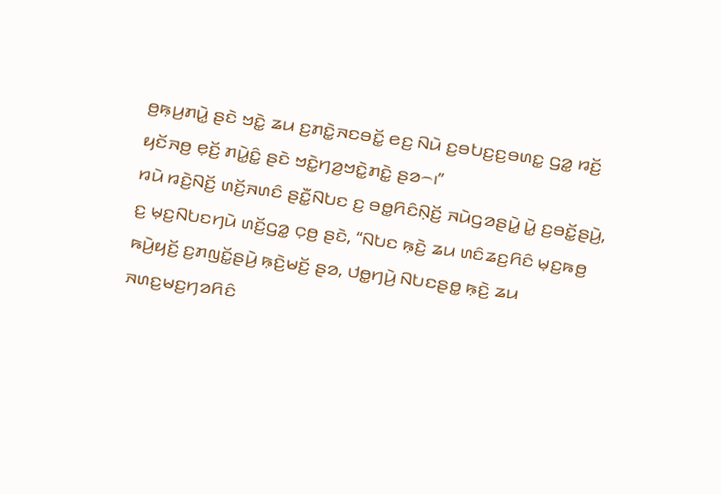ꤥ꤬ꤒ꤫ꤣ꤬ꤊꤣꤧ꤭ ꤔꤢꤧ ꤠꤢꤧ꤭ ꤘꤣ ꤢ꤬ꤊꤢꤧ꤭ꤏꤢꤋꤢꤩ꤭ ꤕꤢ꤬ ꤡꤣꤧ ꤢ꤬ꤋꤝꤢ꤬ꤢ꤬ꤋꤛꤢ꤭ ꤞꤤ꤭ ꤙꤢꤩ꤬ ꤟꤢꤩꤏꤥ꤬ ꤕ꤫ꤢꤩ꤬ ꤊꤣꤧ꤭ꤢꤨ꤭ ꤔꤢꤧ ꤠꤢꤧ꤭ꤚꤤ꤬ꤠꤢꤧ꤭ꤊꤢꤧ꤭ ꤔꤤ꤮꤯”
ꤙꤣꤧ ꤙꤢꤧ꤬ꤡꤢꤩ꤬ ꤛꤢꤩ꤬ꤏꤛꤢꤨ ꤔꤢꤪ꤭ꤡꤝꤢ ꤢ꤬ ꤋꤥ꤭ꤖꤢꤨꤡ꤫ꤢꤩ꤬ ꤏꤣꤧꤞꤤꤔꤣꤧ꤭ ꤣꤧ꤭ ꤢ꤬ꤋꤢꤩ꤭ꤔꤣꤧ꤬, ꤢ꤬ ꤗ꤫ꤢ꤬ꤡꤝꤢꤚꤣꤧ ꤛꤢꤩ꤬ꤞꤤ꤭ ꤍ꤫ꤥ꤬ ꤔꤢꤧ, “ꤡꤝꤢ ꤒ꤫ꤢꤧ꤬ ꤘꤣ ꤛꤢꤨꤘꤢ꤬ꤖꤢꤨ ꤗ꤫ꤢ꤬ꤒꤥ꤬ ꤒꤣꤧ꤬ꤟꤢꤩ꤬ ꤢ꤬ꤊꤜꤢꤩ꤭ꤔꤣꤧ꤬ ꤒ꤫ꤢꤧ꤬ꤗꤢꤩ꤬ ꤔꤤ, ꤓꤥ꤭ꤚꤣꤧ꤬ ꤡꤝꤢꤔꤥ꤭ ꤒ꤫ꤢꤧ꤬ ꤘꤣ ꤏꤛꤢ꤬ꤗꤢ꤬ꤚꤤꤖꤢꤨ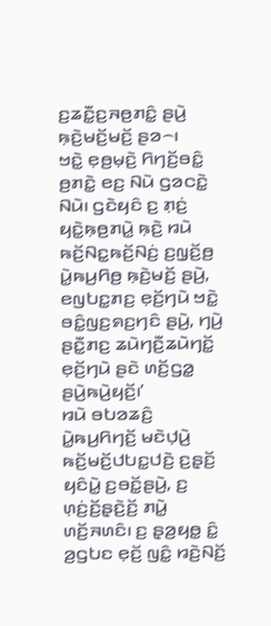ꤢ꤬ꤘꤢꤪ꤭ꤢ꤬ꤏꤥ꤬ꤊꤢꤨ꤭ ꤔꤣꤧ꤬ ꤒ꤫ꤢꤧ꤬ꤗꤢꤩ꤬ꤗꤢꤩ꤬ ꤔꤤ꤮꤯
ꤠꤢꤧ꤭ ꤕ꤫ꤥ꤬ꤗ꤫ꤢꤧ꤬ ꤖꤚꤢꤩ꤬ꤋꤢꤨ꤭ ꤥ꤬ꤊꤢꤧ꤭ ꤕꤢ꤬ ꤡꤣꤧ ꤞꤤꤍꤢꤧ꤭ ꤡꤣꤧ꤯ ꤞꤢꤧꤟꤢꤨ ꤢ꤬ ꤊ꤫ꤢꤦ꤬ ꤟꤢꤧ꤭ꤒ꤫ꤥ꤬ꤊꤣꤧ꤭ ꤒ꤫ꤢꤧ꤬ ꤙꤣꤧ ꤒꤢꤩ꤬ꤡꤢ꤭ꤒꤢꤩ꤬ꤡꤢꤦ꤬ ꤢ꤬ꤜ꤫ꤢꤩ꤬ꤥ꤬ ꤣꤧ꤭ꤒꤣ꤬ꤖꤥ꤬ ꤒ꤫ꤢꤧ꤬ꤗꤢꤩ꤬ ꤔꤣꤧ꤬, ꤕꤜꤝꤢ꤭ꤊꤢ꤬ ꤕ꤫ꤢꤩ꤬ꤚꤣꤧ ꤠꤢꤧ꤭ ꤋꤢꤨ꤭ꤜꤢ꤬ꤎꤢ꤬ꤚꤢꤨ ꤔꤣꤧ꤬, ꤚꤣꤧ꤬ ꤔꤢꤪ꤭ꤊꤢ꤬ ꤘꤣꤧꤚꤢꤪ꤬ꤘꤣꤧꤚꤢꤩ꤭ ꤕ꤫ꤢꤩ꤬ꤚꤣꤧ ꤔꤢꤧ ꤛꤢꤩ꤬ꤞꤤ꤭ ꤔꤣꤧ꤬ꤒꤣꤧ꤬ꤟꤢꤩ꤬꤯’
ꤙꤣꤧ ꤋꤝꤤꤘꤢꤨ꤬ ꤣꤧ꤭ꤒꤣ꤬ꤖꤚꤢꤩ꤬ ꤗꤢꤧꤓ꤫ꤣꤧ꤬ ꤒꤢꤩ꤬ꤗꤢꤩ꤬ꤓꤝꤢ꤭ꤓꤢꤧ꤬ ꤢ꤬ꤔ꤫ꤢꤩ꤬ ꤟꤢꤨꤣꤧ꤭ ꤢ꤬ꤋꤢꤩ꤭ꤔꤣꤧ꤬, ꤢ꤬ ꤛ꤫ꤢꤦ꤬ꤢꤩ꤬ꤔ꤫ꤢꤧ꤬ꤢꤩ꤬ ꤊꤣꤧ꤭ ꤛꤢꤩ꤬ꤏꤛꤢꤨ꤯ ꤢ꤬ ꤔ꤫ꤤ꤬ꤟꤥ꤭ ꤢꤨ꤭ ꤤ꤬ꤞꤝꤢ ꤕ꤫ꤢꤩ꤬ ꤜꤢꤨ꤭ ꤙꤢꤧ꤬ꤡꤢꤩ꤬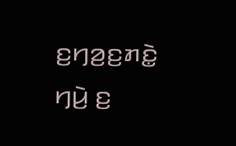ꤢ꤬ꤚꤤ꤬ꤢ꤬ꤊꤢꤧ꤭ ꤚꤣꤧ꤬ ꤢ꤬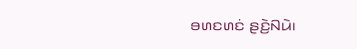ꤋꤛꤢꤛꤢꤦ ꤔꤢꤧ꤬ꤡꤣꤧ꤯